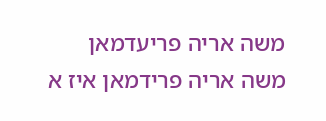משה אריה פריעדמאן
משה אריה פרידמאן איז א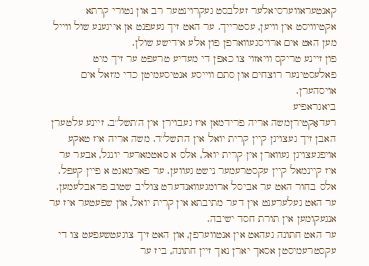קאנטעראווערסיאלער זעלבסט געקרוינטער רב און נטורי קרתא אקטיוויסט אין וויען, עסטרייך. ער האט זיך געעפנט אן אייגענע שול ווייל מען האט אים ארויסגעווארפן פון אלע אידישע שולן.
פון זיינע טריקס וויאזוי צו כאפן די מעדיע טרעפט ער זיך מיט פאלעסטינער רוצחים און סתם ווייסע אנטיסעמיטן כדי מ'זאל אים אויסהערן.
ביאגראפיע
רעדאַקטירןמשה אריה פרידמאן איז געבוירן אין ה'תשל"ב. זיינע עלטערן האבן זיך געצויגן קיין קרית יואל אין ה'תשל"ד. משה אריה איז טאקע אויפגעצויגן געווארן אין קרית יואל, אלס א סאטמארער יונגל, אבער ער איז קיינמאל קיין עקסטרעמער נישט געווען. ער פארמאגט א פיין קעפל.
אלס בחור האט ער אביסל ארומגעוואנדערט צוליב שטוב פראבלעמען. ער האט געלערענט אין דער מתיבתא אין קרית יואל, און שפעטער איז ער אנגעקומען אין תורת חסד ישיבה.
ער האט חתונה געהאט אין אנטווערפן, און האט זיך צוגעטשעפעט צו די עקסטרעמיסטן אסאך יארן נאך זיין חתונה, ביז ער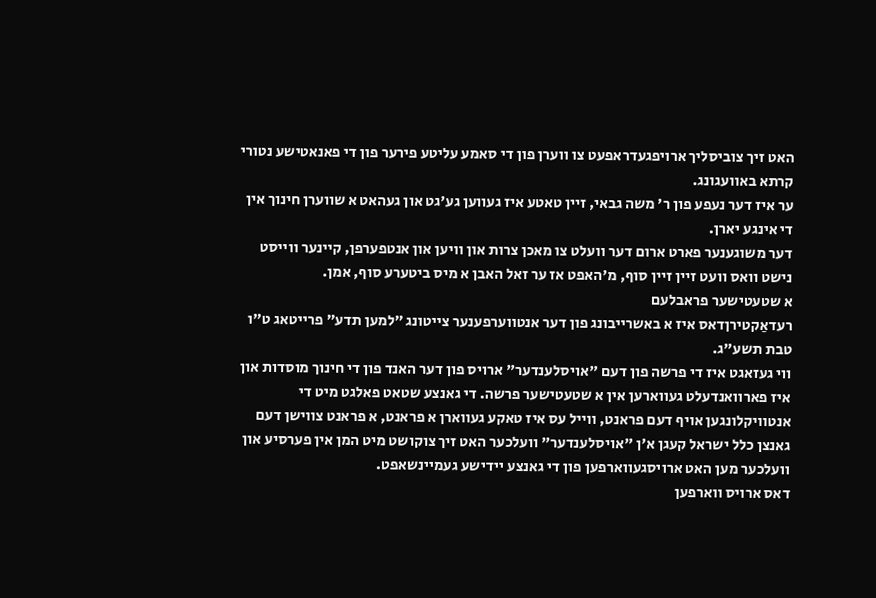האט זיך צוביסליך ארויפגעדראפעט צו ווערן פון די סאמע עליטע פירער פון די פאנאטישע נטורי קרתא באוועגונג.
ער איז דער נעפע פון ר' משה גבאי, זיין טאטע איז געווען גע'גט און געהאט א שווערן חינוך אין די אינגע יארן.
דער משוגענער פארט ארום דער וועלט צו מאכן צרות און וויען און אנטפערפן, קיינער ווייסט נישט וואס וועט זיין זיין סוף, מ'האפט אז ער זאל האבן א מיס ביטערע סוף, אמן.
א שטעטישער פראבלעם
רעדאַקטירןדאס איז א באשרייבונג פון דער אנטווערפענער צייטונג ״למען תדע״ פרייטאג ט"ו טבת תשע"ג.
ווי געזאגט איז די פרשה פון דעם "אויסלענדער" ארויס פון דער האנד פון די חינוך מוסדות און איז פארוואנדעלט געווארען אין א שטעטישער פרשה. די גאנצע שטאט פאלגט מיט די אנטוויקלונגען אויף דעם פראנט, ווייל עס איז טאקע געווארן א פראנט, א פראנט צווישן דעם גאנצן כלל ישראל קעגן א'ן "אויסלענדער" וועלכער האט זיך צוקושט מיט המן אין פערסיע און וועלכער מען האט ארויסגעווארפען פון די גאנצע יידישע געמיינשאפט.
דאס ארויס ווארפען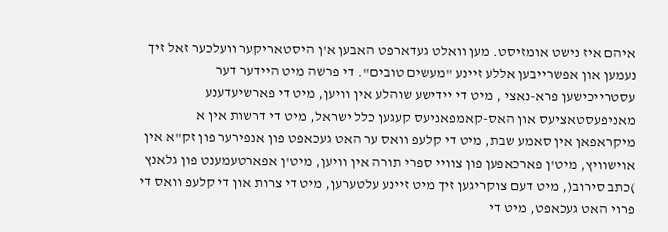איהם איז נישט אומזיסט. מען וואלט געדארפט האבען א'ן היסטאריקער וועלכער זאל זיך נעמען און אפשרייבען אללע זיינע "מעשים טובים". די פרשה מיט היידער דער עסטרייכישען פרא-נאצי , מיט די יידישע שוהלע אין וויען, מיט די פארשיעדענע מאניפעסטאציעס און האס-קאמפאניעס קעגען כלל ישראל, מיט די דרשות אין א מיקראפאן אין סאמע שבת, מיט די קלעפ וואס ער האט געכאפט פון אנפירער פון זק"א אין אוישוויץ, מיט'ן פארכאפען פון צוויי ספרי תורה אין וויען, מיט'ן אפארטעמענט פון גלאנץ )כתב סירוב(, מיט דעם צוקריגען זיך מיט זיינע עלטערען, מיט די צרות און די קלעפ וואס די פרוי האט געכאפט, מיט די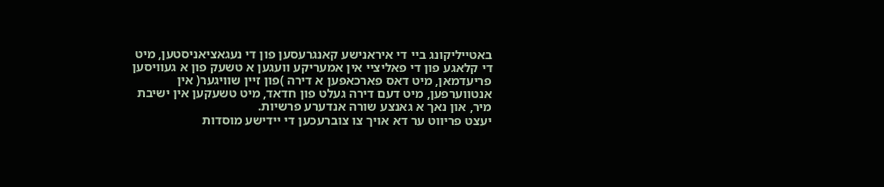באטייליקונג ביי די איראנישע קאנגרעסען פון די נעגאציאניסטען, מיט די קלאגע פון די פאליציי אין אמעריקע וועגען א טשעק פון א געוויסען פריעדמאן, מיט דאס פארכאפען א דירה )פון זיין שוויגער( אין אנטווערפען, מיט דעם דירה געלט פון חדאד, מיט טשעקען אין ישיבת מיר, און נאך א גאנצע שורה אנדערע פרשיות.
יעצט פריווט ער דא אויך צו צוברעכען די יידישע מוסדות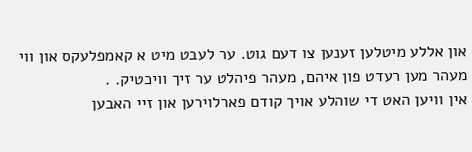און אללע מיטלען זענען צו דעם גוט. ער לעבט מיט א קאמפלעקס און ווי מעהר מען רעדט פון איהם, מעהר פיהלט ער זיך וויכטיק. .
אין וויען האט די שוהלע אויך קודם פארלוירען און זיי האבען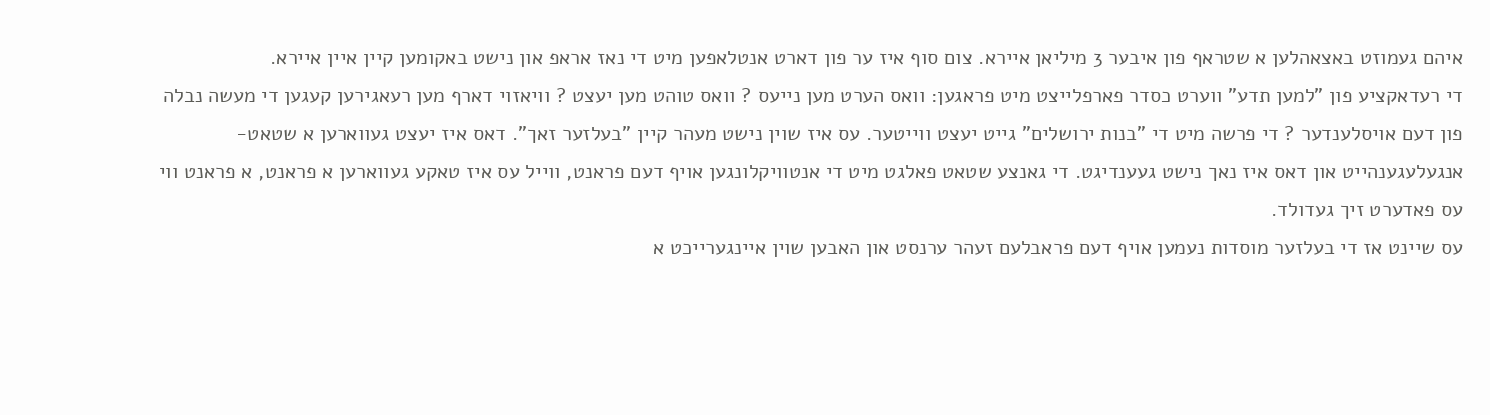איהם געמוזט באצאהלען א שטראף פון איבער 3 מיליאן איירא. צום סוף איז ער פון דארט אנטלאפען מיט די נאז אראפ און נישט באקומען קיין איין איירא.
די רעדאקציע פון "למען תדע" ווערט כסדר פארפלייצט מיט פראגען: וואס הערט מען נייעס ? וואס טוהט מען יעצט ? וויאזוי דארף מען רעאגירען קעגען די מעשה נבלה פון דעם אויסלענדער ? די פרשה מיט די "בנות ירושלים" גייט יעצט ווייטער. עס איז שוין נישט מעהר קיין "בעלזער זאך". דאס איז יעצט געווארען א שטאט-אנגעלעגענהייט און דאס איז נאך נישט געענדיגט. די גאנצע שטאט פאלגט מיט די אנטוויקלונגען אויף דעם פראנט, ווייל עס איז טאקע געווארען א פראנט, א פראנט ווי עס פאדערט זיך געדולד.
עס שיינט אז די בעלזער מוסדות נעמען אויף דעם פראבלעם זעהר ערנסט און האבען שוין איינגערייכט א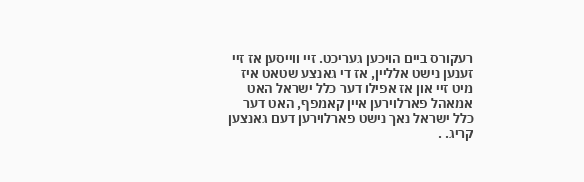רעקורס ביים הויכען געריכט. זיי ווייסען אז זיי זענען נישט אלליין, אז די גאנצע שטאט איז מיט זיי און אז אפילו דער כלל ישראל האט אמאהל פארלוירען איין קאמפף, האט דער כלל ישראל נאך נישט פארלוירען דעם גאנצען קריג. .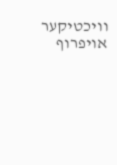וויכטיקער אויפרוף